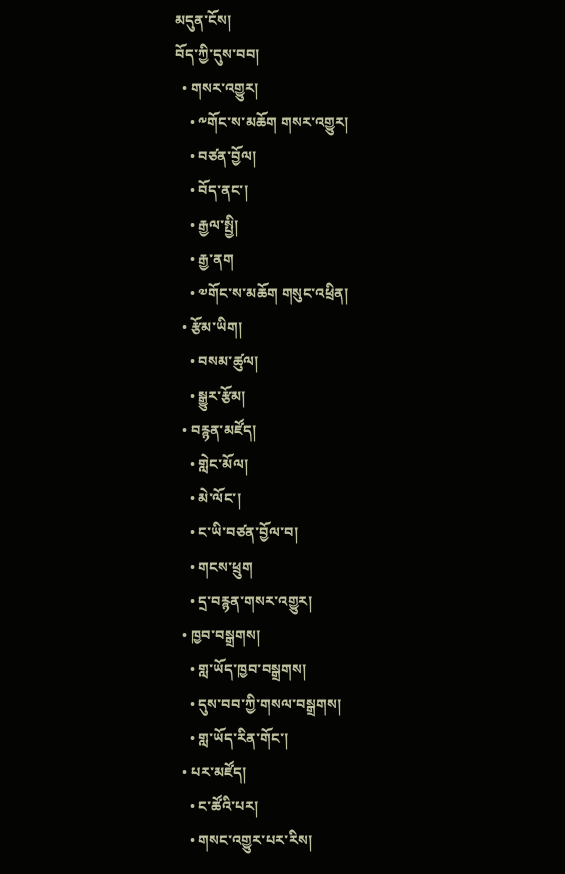མདུན་ངོས།
བོད་ཀྱི་དུས་བབ།
  • གསར་འགྱུར།
    • ༸གོང་ས་མཆོག གསར་འགྱུར།
    • བཙན་བྱོལ།
    • བོད་ནང་།
    • རྒྱལ་སྤྱི།
    • རྒྱ་ནག
    • ༧གོང་ས་མཆོག གསུང་འཕྲིན།
  • རྩོམ་ཡིག།
    • བསམ་ཚུལ།
    • སྒྱུར་རྩོམ།
  • བརྙན་མཛོད།
    • གླེང་མོལ།
    • མེ་ལོང་།
    • ང་ཡི་བཙན་བྱོལ་བ།
    • གངས་ཕྲུག
    • དྲ་བརྙན་གསར་འགྱུར།
  • ཁྱབ་བསྒྲགས།
    • གླ་ཡོད་ཁྱབ་བསྒྲགས།
    • དུས་བབ་ཀྱི་གསལ་བསྒྲགས།
    • གླ་ཡོད་རིན་གོང་།
  • པར་མཛོད།
    • ང་ཚོའི་པར།
    • གསང་འགྱུར་པར་རིས།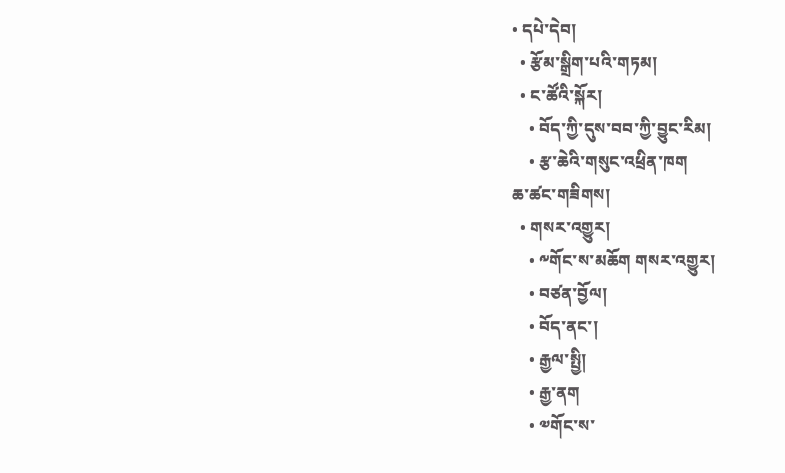• དཔེ་དེབ།
  • རྩོམ་སྒྲིག་པའི་གཏམ།
  • ང་ཚོའི་སྐོར།
    • བོད་ཀྱི་དུས་བབ་ཀྱི་བྱུང་རིམ།
    • རྩ་ཆེའི་གསུང་འཕྲིན་ཁག
ཆ་ཚང་གཟིགས།
  • གསར་འགྱུར།
    • ༸གོང་ས་མཆོག གསར་འགྱུར།
    • བཙན་བྱོལ།
    • བོད་ནང་།
    • རྒྱལ་སྤྱི།
    • རྒྱ་ནག
    • ༧གོང་ས་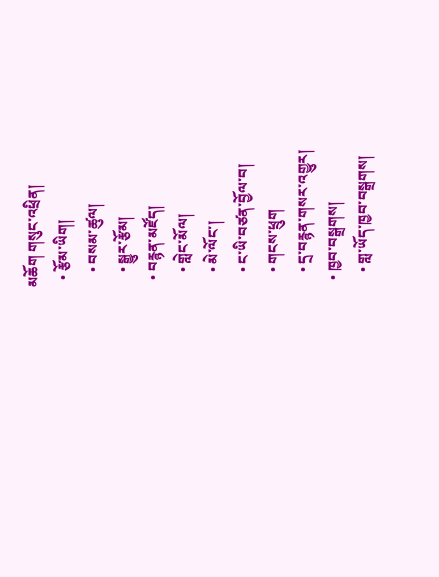མཆོག གསུང་འཕྲིན།
  • རྩོམ་ཡིག།
    • བསམ་ཚུལ།
    • སྒྱུར་རྩོམ།
  • བརྙན་མཛོད།
    • གླེང་མོལ།
    • མེ་ལོང་།
    • ང་ཡི་བཙན་བྱོལ་བ།
    • གངས་ཕྲུག
    • དྲ་བརྙན་གསར་འགྱུར།
  • ཁྱབ་བསྒྲགས།
    • གླ་ཡོད་ཁྱབ་བསྒྲགས།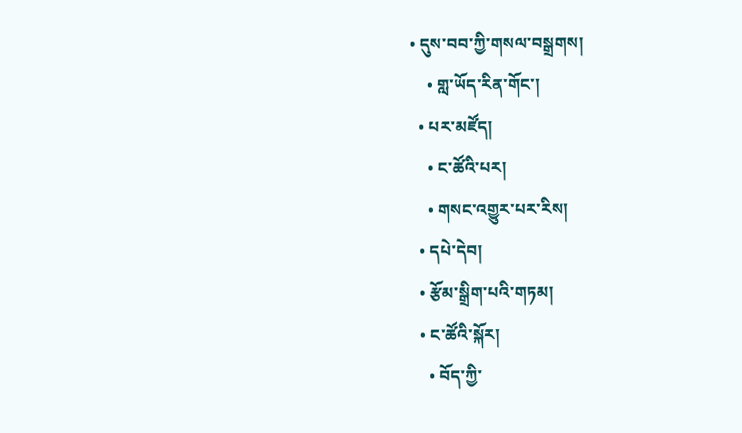• དུས་བབ་ཀྱི་གསལ་བསྒྲགས།
    • གླ་ཡོད་རིན་གོང་།
  • པར་མཛོད།
    • ང་ཚོའི་པར།
    • གསང་འགྱུར་པར་རིས།
  • དཔེ་དེབ།
  • རྩོམ་སྒྲིག་པའི་གཏམ།
  • ང་ཚོའི་སྐོར།
    • བོད་ཀྱི་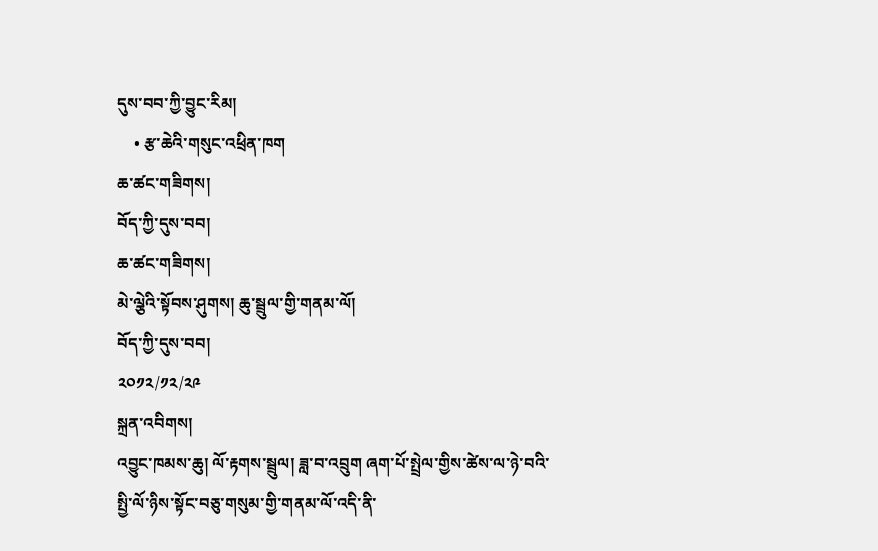དུས་བབ་ཀྱི་བྱུང་རིམ།
    • རྩ་ཆེའི་གསུང་འཕྲིན་ཁག
ཆ་ཚང་གཟིགས།
བོད་ཀྱི་དུས་བབ།
ཆ་ཚང་གཟིགས།
མེ་ལྕེའི་སྟོབས་ཤུགས། ཆུ་སྦྲུལ་གྱི་གནམ་ལོ།
བོད་ཀྱི་དུས་བབ།
༢༠༡༢/༡༢/༢༩
སྐྲན་འབིགས།
འབྱུང་ཁམས་ཆུ། ལོ་རྟགས་སྦྲུལ། ཟླ་བ་འབྲུག ཞག་པོ་སྤྲེལ་གྱིས་ཚེས་ལ་ཉེ་བའི་སྤྱི་ལོ་ཉིས་སྟོང་བཅུ་གསུམ་གྱི་གནམ་ལོ་འདི་ནི་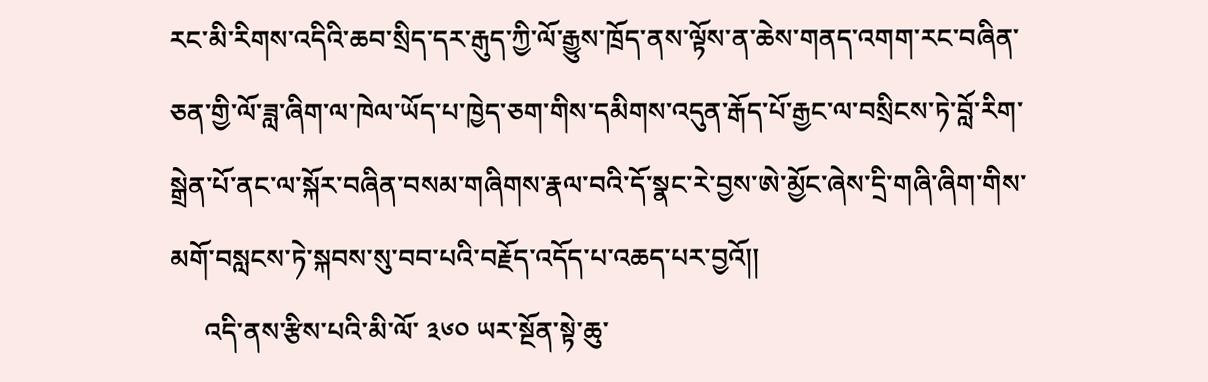རང་མི་རིགས་འདིའི་ཆབ་སྲིད་དར་རྒུད་ཀྱི་ལོ་རྒྱུས་ཁྲོད་ནས་ལྟོས་ན་ཆེས་གནད་འགག་རང་བཞིན་ཅན་གྱི་ལོ་ཟླ་ཞིག་ལ་ཁེལ་ཡོད་པ་ཁྱེད་ཅག་གིས་དམིགས་འདུན་རྒོད་པོ་རྒྱང་ལ་བསྲིངས་ཏེ་བློ་རིག་སྒྲེན་པོ་ནང་ལ་སྐོར་བཞིན་བསམ་གཞིགས་རྣལ་བའི་དོ་སྣང་རེ་བྱས་ཨེ་མྱོང་ཞེས་དྲི་གཞི་ཞིག་གིས་མགོ་བསླངས་ཏེ་སྐབས་སུ་བབ་པའི་བརྗོད་འདོད་པ་འཆད་པར་བྱའོ།།
     འདི་ནས་རྩིས་པའི་མི་ལོ་ ༣༦༠ ཡར་སྔོན་སྟེ་ཆུ་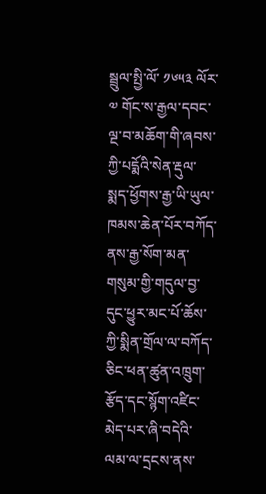སྦྲུལ་སྤྱི་ལོ་ ༡༦༥༣ ལོར་ ༧ གོང་ས་རྒྱལ་དབང་ལྔ་བ་མཆོག་གི་ཞབས་ཀྱི་པདྨོའི་སེན་རྡུལ་སྨད་ཕྱོགས་རྒྱ་ཡི་ཡུལ་ཁམས་ཆེན་པོར་བཀོད་ནས་རྒྱ་སོག་མན་གསུམ་གྱི་གདུལ་བྱ་དུང་ཕྱུར་མང་པོ་ཆོས་ཀྱི་སྨིན་གྲོལ་ལ་བཀོད་ཅིང་ཕན་ཚུན་འཁྲུག་རྩོད་དང་སྙོག་འཛིང་མེད་པར་ཞི་བདེའི་ལམ་ལ་དྲངས་ནས་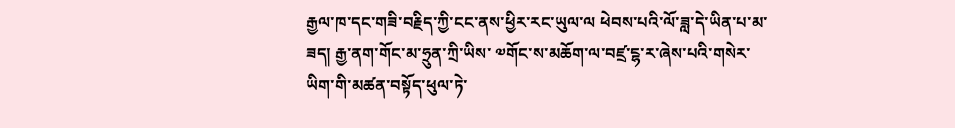རྒྱལ་ཁ་དང་གཟི་བརྗིད་ཀྱི་ངང་ནས་ཕྱིར་རང་ཡུལ་ལ ཕེབས་པའི་ལོ་ཟླ་དེ་ཡིན་པ་མ་ཟད། རྒྱ་ནག་གོང་མ་ཧྲུན་ཀྲི་ཡིས་ ༧གོང་ས་མཆོག་ལ་བཛྲ་ངྷ་ར་ཞེས་པའི་གསེར་ཡིག་གི་མཚན་བསྟོད་ཕུལ་ཏེ་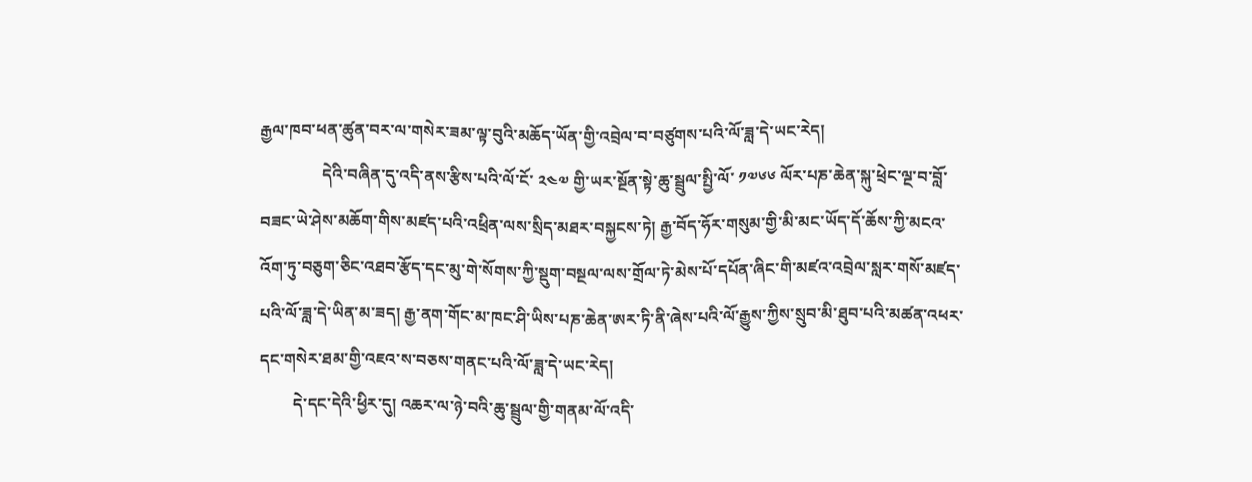རྒྱལ་ཁབ་ཕན་ཚུན་བར་ལ་གསེར་ཟམ་ལྟ་བུའི་མཆོད་ཡོན་གྱི་འབྲེལ་བ་བཙུགས་པའི་ལོ་ཟླ་དེ་ཡང་རེད།
               དེའི་བཞིན་དུ་འདི་ནས་རྩིས་པའི་ལོ་ངོ་ ༢༤༧ གྱི་ཡར་སྔོན་སྟེ་ཆུ་སྦྲུལ་སྤྱི་ལོ་ ༡༧༦༦ ལོར་པཎ་ཆེན་སྐུ་ཕྲེང་ལྔ་བ་བློ་བཟང་ཡེ་ཤེས་མཆོག་གིས་མཛད་པའི་འཕྲིན་ལས་སྲིད་མཐར་བསྐྱངས་ཏེ། རྒྱ་བོད་ཧོར་གསུམ་གྱི་མི་མང་ཡོད་དོ་ཆོས་ཀྱི་མངའ་འོག་ཏུ་བཅུག་ཅིང་འཐབ་རྩོད་དང་མུ་གེ་སོགས་ཀྱི་སྡུག་བསྔལ་ལས་གྲོལ་ཏེ་མེས་པོ་དཔོན་ཞིང་གི་མཛའ་འབྲེལ་སླར་གསོ་མཛད་པའི་ལོ་ཟླ་དེ་ཡིན་མ་ཟད། རྒྱ་ནག་གོང་མ་ཁང་ཤི་ཡིས་པཎ་ཆེན་ཨར་ཏི་ནི་ཞེས་པའི་ལོ་རྒྱུས་ཀྱིས་སྲུབ་མི་ཐུབ་པའི་མཚན་འཕར་དང་གསེར་ཐམ་གྱི་འཇའ་ས་བཅས་གནང་པའི་ལོ་ཟླ་དེ་ཡང་རེད།
        དེ་དང་དེའི་ཕྱིར་དུ། འཆར་ལ་ཉེ་བའི་ཆུ་སྦྲུལ་གྱི་གནམ་ལོ་འདི་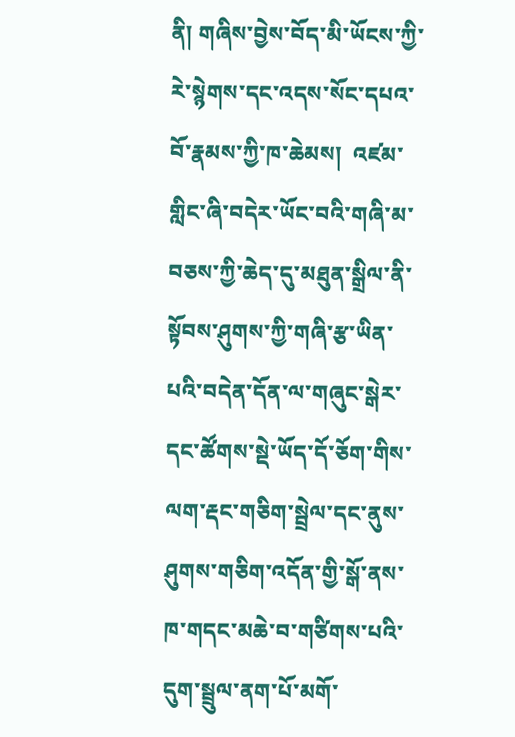ནི། གཞིས་བྱེས་བོད་མི་ཡོངས་ཀྱི་རེ་སྙེགས་དང་འདས་སོང་དཔའ་བོ་རྣམས་ཀྱི་ཁ་ཆེམས།  འཛམ་གླིང་ཞི་བདེར་ཡོང་བའི་གཞི་མ་བཅས་ཀྱི་ཆེད་དུ་མཐུན་སྒྲིལ་ནི་སྟོབས་ཤུགས་ཀྱི་གཞི་རྩ་ཡིན་པའི་བདེན་དོན་ལ་གཞུང་སྒེར་དང་ཚོགས་སྡེ་ཡོད་དོ་ཅོག་གིས་ལག་རྡང་གཅིག་སྦྲེལ་དང་ནུས་ཤུགས་གཅིག་འདོན་གྱི་སྒོ་ནས་ཁ་གདང་མཆེ་བ་གཙིགས་པའི་དུག་སྦྲུལ་ནག་པོ་མགོ་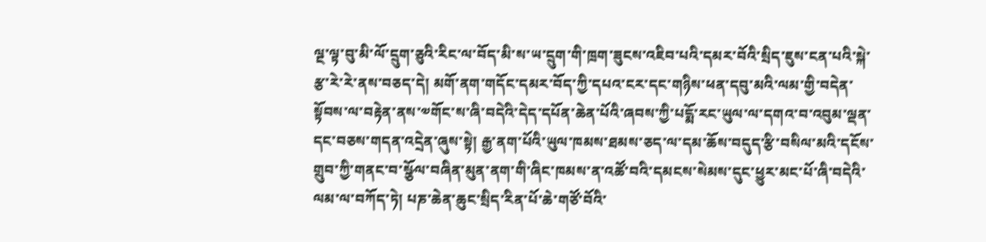ལྔ་ལྟ་བུ་མི་ལོ་དྲུག་ཅུའི་རིང་ལ་བོད་མི་ས་ཡ་དྲུག་གི་ཁྲག་ཟུངས་འཇིབ་པའི་དམར་བོའི་སྲིད་ཇུས་ངན་པའི་སྐེ་རྩ་རེ་རེ་ནས་བཅད་དེ། མགོ་ནག་གདོང་དམར་བོད་ཀྱི་དཔའ་ངར་དང་གཉིས་ཕན་དབུ་མའི་ལམ་གྱི་བདེན་སྟོབས་ལ་བརྟེན་ནས་༧གོང་ས་ཞི་བདེའི་དེད་དཔོན་ཆེན་པོའི་ཞབས་ཀྱི་པདྨོ་རང་ཡུལ་ལ་དགའ་བ་འབུམ་ལྡན་དང་བཅས་གདན་འདྲེན་ཞུས་སྟེ། རྒྱ་ནག་པོའི་ཡུལ་ཁམས་ཐམས་ཅད་ལ་དམ་ཆོས་བདུད་རྩི་བསིལ་མའི་དངོས་གྲུབ་ཀྱི་གནང་བ་སྩོལ་བཞིན་མུན་ནག་གི་ཞིང་ཁམས་ན་འཚོ་བའི་དམངས་སེམས་དུང་ཕྱུར་མང་པོ་ཞི་བདེའི་ལམ་ལ་བཀོད་ཏེ། པཎ་ཆེན་ཆུང་སྲིད་རིན་པོ་ཆེ་གཙོ་བོའི་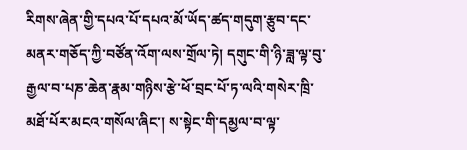རིགས་ཞེན་གྱི་དཔའ་པོ་དཔའ་མོ་ཡོད་ཚད་གདུག་རྩུབ་དང་མནར་གཅོད་ཀྱི་བཙོན་འོག་ལས་གྲོལ་ཏེ། དགུང་གི་ཉི་ཟླ་ལྟ་བུ་རྒྱལ་བ་པཎ་ཆེན་རྣམ་གཉིས་རྩེ་ཕོ་བྲང་པོ་ཏ་ལའི་གསེར་ཁྲི་མཐོ་པོར་མངའ་གསོལ་ཞིང་། ས་སྟེང་གི་དམྱལ་བ་ལྟ་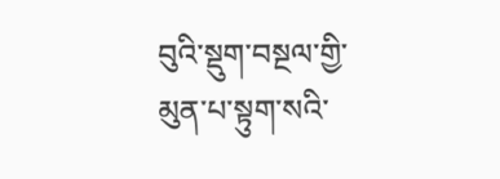བུའི་སྡུག་བསྔལ་གྱི་མུན་པ་སྟུག་སའི་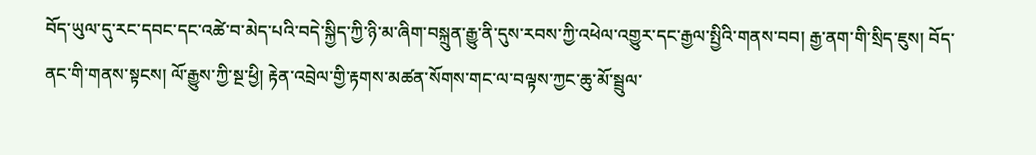བོད་ཡུལ་དུ་རང་དབང་དང་འཚེ་བ་མེད་པའི་བདེ་སྐྱིད་ཀྱི་ཉི་མ་ཞིག་བསྐྲུན་རྒྱུ་ནི་དུས་རབས་ཀྱི་འཕེལ་འགྱུར་དང་རྒྱལ་སྤྱིའི་གནས་བབ། རྒྱ་ནག་གི་སྲིད་ཇུས། བོད་ནང་གི་གནས་སྟངས། ལོ་རྒྱུས་ཀྱི་སྔ་ཕྱི། རྟེན་འབྲེལ་གྱི་རྟགས་མཚན་སོགས་གང་ལ་བལྟས་ཀྱང་ཆུ་མོ་སྦྲུལ་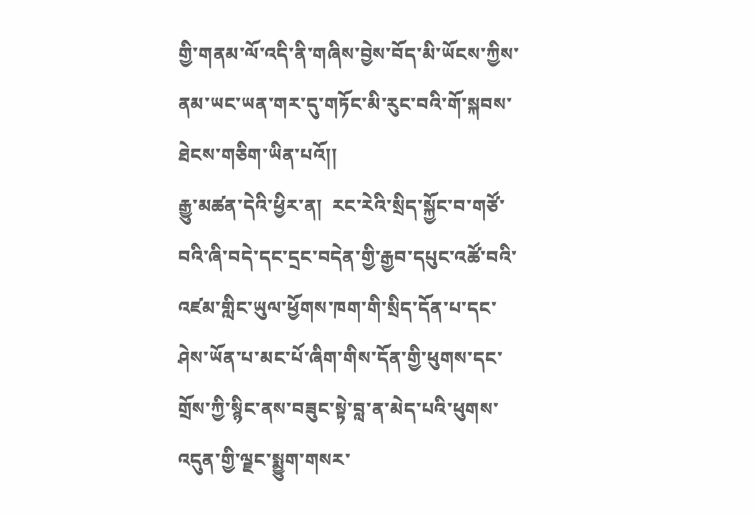གྱི་གནམ་ལོ་འདི་ནི་གཞིས་བྱེས་བོད་མི་ཡོངས་ཀྱིས་ནམ་ཡང་ཡན་གར་དུ་གཏོང་མི་རུང་བའི་གོ་སྐབས་ཐེངས་གཅིག་ཡིན་པའོ།།
རྒྱུ་མཚན་དེའི་ཕྱིར་ན།  རང་རེའི་སྲིད་སྐྱོང་བ་གཙོ་བའི་ཞི་བདེ་དང་དྲང་བདེན་གྱི་རྒྱབ་དཔུང་འཚོ་བའི་འཛམ་གླིང་ཡུལ་ཕྱོགས་ཁག་གི་སྲིད་དོན་པ་དང་ཤེས་ཡོན་པ་མང་པོ་ཞིག་གིས་དོན་གྱི་ཕུགས་དང་གྲོས་ཀྱི་སྙིང་ནས་བཟུང་སྟེ་བླ་ན་མེད་པའི་ཕུགས་འདུན་གྱི་ལྗང་སྨྱུག་གསར་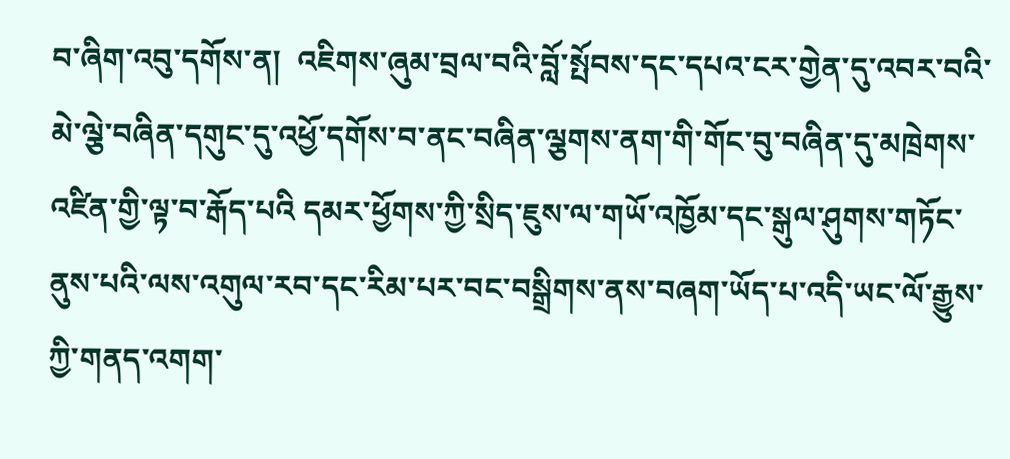བ་ཞིག་འབུ་དགོས་ན།  འཇིགས་ཞུམ་བྲལ་བའི་བློ་སྤོབས་དང་དཔའ་ངར་གྱེན་དུ་འབར་བའི་མེ་ལྕེ་བཞིན་དགུང་དུ་འཕྱོ་དགོས་བ་ནང་བཞིན་ལྕགས་ནག་གི་གོང་བུ་བཞིན་དུ་མཁྲེགས་འཛིན་གྱི་ལྟ་བ་རྒོད་པའི དམར་ཕྱོགས་ཀྱི་སྲིད་ཇུས་ལ་གཡོ་འཁྱོམ་དང་སྒུལ་ཤུགས་གཏོང་ནུས་པའི་ལས་འགུལ་རབ་དང་རིམ་པར་བང་བསྒྲིགས་ནས་བཞག་ཡོད་པ་འདི་ཡང་ལོ་རྒྱུས་ཀྱི་གནད་འགག་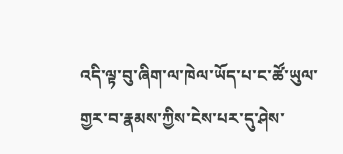འདི་ལྟ་བུ་ཞིག་ལ་ཁེལ་ཡོད་པ་ང་ཚོ་ཡུལ་གྱར་བ་རྣམས་ཀྱིས་ངེས་པར་དུ་ཤེས་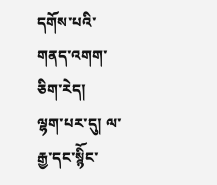དགོས་པའི་གནད་འགག་ཅིག་རེད།
ལྷག་པར་དུ། ལ་རྒྱ་དང་སྙིོང་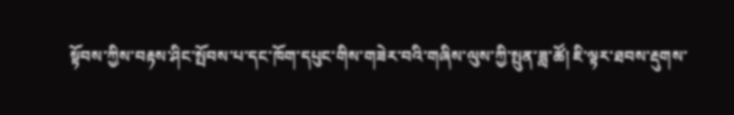སྟོབས་ཀྱིས་བརྟས་ཤིང་སྤོབས་པ་དང་ཁོག་དཔུང་གིས་གཟེར་བའི་གཞིས་ལུས་ཀྱི་སྤུན་ཟླ་ཚོ། ཇི་ལྟར་ཐབས་རྡུགས་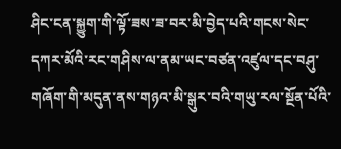ཤིང་ངན་སྐྱུག་གི་ལྟོ་ཟས་ཟ་བར་མི་བྱེད་པའི་གངས་སེང་དཀར་མོའི་རང་གཤིས་ལ་ནམ་ཡང་བཙན་འཛུལ་དང་བཤུ་གཞོག་གི་མདུན་ནས་གཉའ་མི་སྒུར་བའི་གཡུ་རལ་སྔོན་པོའི་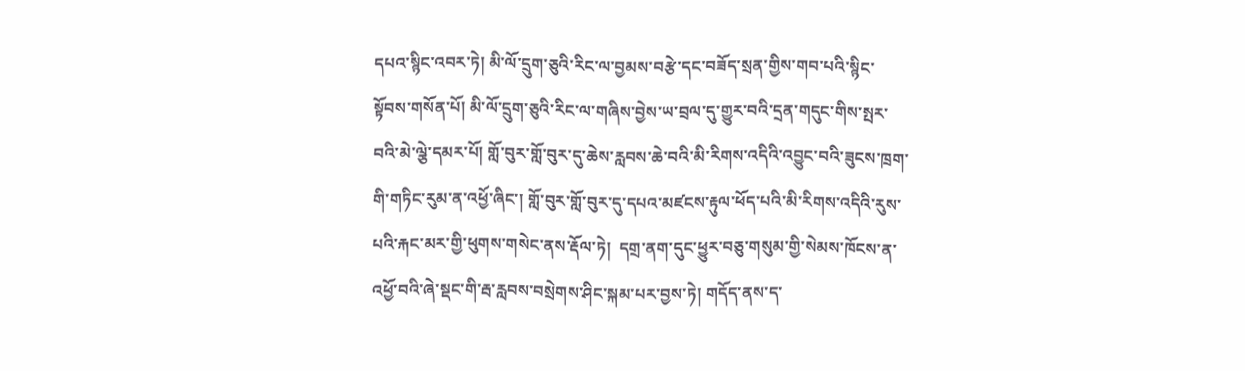དཔའ་སྙིང་འབར་ཏེ། མི་ལོ་དྲུག་ཅུའི་རིང་ལ་བྱམས་བརྩེ་དང་བཟོད་སྲན་གྱིས་གབ་པའི་སྙིང་སྟོབས་གསོན་པོ། མི་ལོ་དྲུག་ཅུའི་རིང་ལ་གཞིས་བྱེས་ཡ་བྲལ་དུ་གྱུར་བའི་དྲན་གདུང་གིས་སྤར་བའི་མེ་ལྕེ་དམར་པོ། གློ་བུར་གློ་བུར་དུ་ཆེས་རླབས་ཆེ་བའི་མི་རིགས་འདིའི་འབྱུང་བའི་ཟུངས་ཁྲག་གི་གཏིང་རུམ་ན་འཕྱོ་ཞིང་། གློ་བུར་གློ་བུར་དུ་དཔའ་མཛངས་རྟུལ་ཕོད་པའི་མི་རིགས་འདིའི་རུས་པའི་རྐང་མར་གྱི་ཕུགས་གསེང་ནས་རྡོལ་ཏེ།  དགྲ་ནག་དུང་ཕྱུར་བཅུ་གསུམ་གྱི་སེམས་ཁོངས་ན་འཕྱོ་བའི་ཞེ་སྡང་གི་རྦ་རླབས་བསྲེགས་ཤིང་སྐམ་པར་བྱས་ཏེ། གདོད་ནས་ད་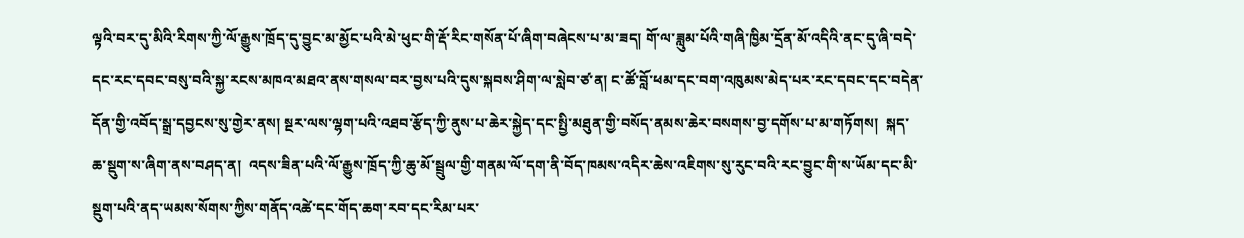ལྟའི་བར་དུ་མིའི་རིགས་ཀྱི་ལོ་རྒྱུས་ཁྲོད་དུ་བྱུང་མ་མྱོང་པའི་མེ་ཕུང་གི་རྡོ་རིང་གསོན་པོ་ཞིག་བཞེངས་པ་མ་ཟད། གོ་ལ་ཟླུམ་པོའི་གཞི་ཁྱིམ་དྲོན་མོ་འདིའི་ནང་དུ་ཞི་བདེ་དང་རང་དབང་བསུ་བའི་སྐྱ་རངས་མཁའ་མཐའ་ནས་གསལ་བར་བྱས་པའི་དུས་སྐབས་ཤིག་ལ་སླེབ་ཙ་ན། ང་ཚོ་བློ་ཕམ་དང་བག་འཁུམས་མེད་པར་རང་དབང་དང་བདེན་དོན་གྱི་འབོད་སྒྲ་དབྱངས་སུ་གྱེར་ནས། སྔར་ལས་ལྷག་པའི་འཐབ་རྩོད་ཀྱི་ནུས་པ་ཆེར་སྐྱེད་དང་སྤྱི་མཐུན་གྱི་བསོད་ནམས་ཆེར་བསགས་བྱ་དགོས་པ་མ་གཏོགས།  སྐད་ཆ་སྡུག་ས་ཞིག་ནས་བཤད་ན།  འདས་ཟིན་པའི་ལོ་རྒྱུས་ཁྲོད་ཀྱི་ཆུ་མོ་སྦྲུལ་གྱི་གནམ་ལོ་དག་ནི་བོད་ཁམས་འདིར་ཆེས་འཇིགས་སུ་རུང་བའི་རང་བྱུང་གི་ས་ཡོམ་དང་མི་སྡུག་པའི་ནད་ཡམས་སོགས་ཀྱིས་གནོད་འཚེ་དང་གོད་ཆག་རབ་དང་རིམ་པར་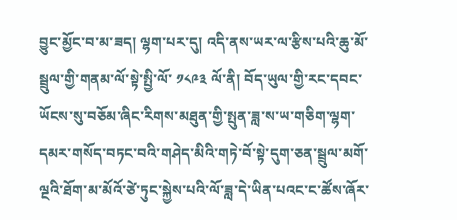བྱུང་མྱོང་བ་མ་ཟད། ལྷག་པར་དུ། འདི་ནས་ཡར་ལ་རྩིས་པའི་ཆུ་མོ་སྦྲུལ་གྱི་གནམ་ལོ་སྟེ་སྤྱི་ལོ་ ༡༨༩༣ ལོ་ནི། བོད་ཡུལ་གྱི་རང་དབང་ཡོངས་སུ་བཅོམ་ཞིང་རིགས་མཐུན་གྱི་སྤུན་ཟླ་ས་ཡ་གཅིག་ལྷག་དམར་གསོད་བཏང་བའི་གཤེད་མིའི་གཏེ་བོ་སྟེ་དུག་ཅན་སྦྲུལ་མགོ་ལྔའི་ཐོག་མ་མོའོ་ཙེ་ཏུང་སྐྱེས་པའི་ལོ་ཟླ་དེ་ཡིན་པའང་ང་ཚོས་ཞོར་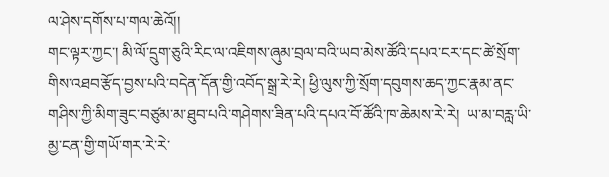ལ་ཤེས་དགོས་པ་གལ་ཆེའོ།།
གང་ལྟར་ཀྱང་། མི་ལོ་དྲུག་ཅུའི་རིང་ལ་འཇིགས་ཞུམ་བྲལ་བའི་ཡབ་མེས་ཚོའི་དཔའ་ངར་དང་ཚེ་སྲོག་གིས་འཐབ་རྩོད་བྱས་པའི་བདེན་དོན་གྱི་འབོད་སྒྲ་རེ་རེ། ཕྱི་ལུས་ཀྱི་སྲོག་དབུགས་ཆད་ཀྱང་རྣམ་ནང་གཤིས་ཀྱི་མིག་ཟུང་བཙུམ་མ་ཐུབ་པའི་གཤེགས་ཟིན་པའི་དཔའ་བོ་ཚོའི་ཁ་ཆེམས་རེ་རེ།  ཡ་མ་བརླ་ཡི་མྱ་ངན་གྱི་གཡོ་གར་རེ་རེ་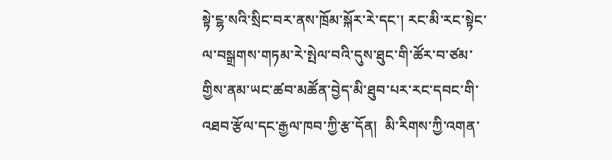སྟེ་ངྷ་སའི་སྲིང་བར་ནས་ཁྲོམ་སྐོར་རེ་དང་། རང་མི་རང་སྟེང་ལ་བསྒྲགས་གཏམ་རེ་སྤེལ་བའི་དུས་ཐུང་གི་ཚོར་བ་ཙམ་གྱིས་ནམ་ཡང་ཚབ་མཚོན་བྱེད་མི་ཐུབ་པར་རང་དབང་གི་འཐབ་རྩོལ་དང་རྒྱལ་ཁབ་ཀྱི་རྩ་དོན།  མི་རིགས་ཀྱི་འགན་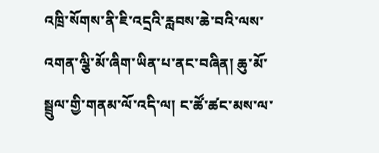འཁྲི་སོགས་ནི་ཇི་འདྲའི་རླབས་ཆེ་བའི་ལས་འགན་ལྕི་མོ་ཞིག་ཡིན་པ་ནང་བཞིན། ཆུ་མོ་སྦྲུལ་གྱི་གནམ་ལོ་འདི་ལ། ང་ཚོ་ཚང་མས་ལ་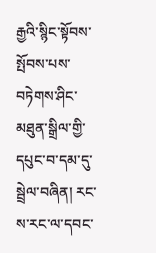རྒྱའི་སྙིང་སྟོབས་སྤོབས་པས་བཏེགས་ཤིང་མཐུན་སྒྲིལ་གྱི་དཔུང་བ་དམ་དུ་སྦྲེལ་བཞིན། རང་ས་རང་ལ་དབང་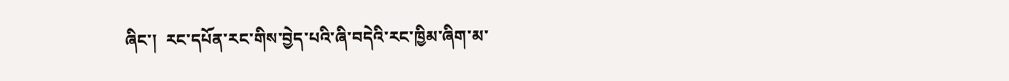ཞིང་།  རང་དཔོན་རང་གིས་བྱེད་པའི་ཞི་བདེའི་རང་ཁྱིམ་ཞིག་མ་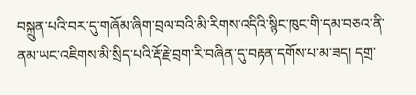བསྐྲུན་པའི་བར་དུ་གཞོམ་ཞིག་བྲལ་བའི་མི་རིགས་འདིའི་སྙིང་ཁུང་གི་དམ་བཅའ་ནི་ནམ་ཡང་འཇིགས་མི་སྲིད་པའི་རྡོ་རྗེ་བྲག་རི་བཞིན་དུ་བརྟན་དགོས་པ་མ་ཟད། དགྲ་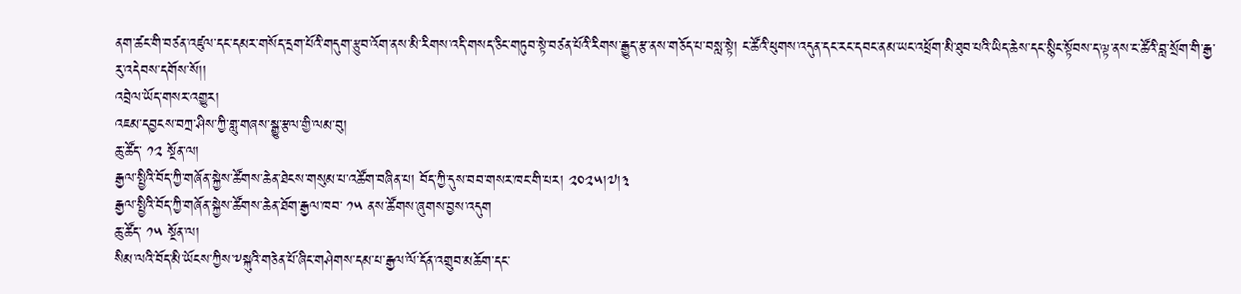ནག་ཚང་གི་བཙན་འཛུལ་དང་དམར་གསོད་དྲག་པོའི་གདུག་རྩུབ་འོག་ནས་མི་རིགས་འདི་གསད་ཅིང་གཏུབ་སྟེ་བཙན་པོའི་རིགས་རྒྱུད་རྩ་ནས་གཅོད་པ་བསླ་སྟེ། ང་ཚོའི་ཕུགས་འདུན་དང་རང་དབང་ནམ་ཡང་འཕྲོག་མི་ཐུབ་པའི་ཡིད་ཆེས་དང་སྙིང་སྟོབས་ད་ལྟ་ནས་ང་ཚོའི་བླ་སྲོག་གི་རྒྱ་རུ་འདེབས་དགོས་སོ།།
འབྲེལ་ཡོད་གསར་འགྱུར།
འཇམ་དབྱངས་བཀྲ་ཤིས་ཀྱི་གླུ་གཞས་སྒྱུ་རྩལ་གྱི་ལམ་བུ།
ཆུ་ཚོད་ ༡༢ སྔོན་ལ།
རྒྱལ་སྤྱིའི་བོད་ཀྱི་གཞོན་སྐྱེས་ཚོགས་ཆེན་ཐེངས་གསུམ་པ་འཚོག་བཞིན་པ། བོད་ཀྱི་དུས་བབ་གསར་ཁང་གི་པར། ༢༠༢༥།༧།༣
རྒྱལ་སྤྱིའི་བོད་ཀྱི་གཞོན་སྐྱེས་ཚོགས་ཆེན་ཐོག་རྒྱལ་ཁབ་ ༡༥ ནས་ཚོགས་ཞུགས་བྱས་འདུག
ཆུ་ཚོད་ ༡༥ སྔོན་ལ།
སིམ་ལའི་བོད་མི་ཡོངས་ཀྱིས་༸སྐུའི་གཅེན་པོ་ཞིང་གཤེགས་དམ་པ་རྒྱལ་ལོ་དོན་འགྲུབ་མཆོག་དང་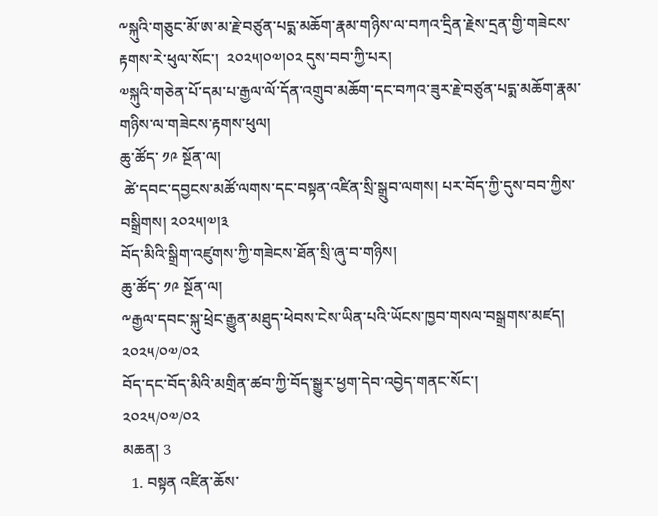༸སྐུའི་གཅུང་མོ་ཨ་མ་རྗེ་བཙུན་པདྨ་མཆོག་རྣམ་གཉིས་ལ་བཀའ་དྲིན་རྗེས་དྲན་གྱི་གཟེངས་རྟགས་རེ་ཕུལ་སོང་།  ༢༠༢༥།༠༧།༠༢ དུས་བབ་ཀྱི་པར།
༧སྐུའི་གཅེན་པོ་དམ་པ་རྒྱལ་ལོ་དོན་འགྲུབ་མཆོག་དང་བཀའ་ཟུར་རྗེ་བཙུན་པདྨ་མཆོག་རྣམ་གཉིས་ལ་གཟེངས་རྟགས་ཕུལ།
ཆུ་ཚོད་ ༡༩ སྔོན་ལ།
 ཚེ་དབང་དབྱངས་མཚོ་ལགས་དང་བསྟན་འཛིན་སྲི་སྒྲུབ་ལགས། པར་བོད་ཀྱི་དུས་བབ་ཀྱིས་བསྒྲིགས། ༢༠༢༥།༧།༣
བོད་མིའི་སྒྲིག་འཛུགས་ཀྱི་གཟེངས་ཐོན་སྲི་ཞུ་བ་གཉིས།
ཆུ་ཚོད་ ༡༩ སྔོན་ལ།
༸རྒྱལ་དབང་སྐུ་ཕྲེང་རྒྱུན་མཐུད་ཕེབས་ངེས་ཡིན་པའི་ཡོངས་ཁྱབ་གསལ་བསྒྲགས་མཛད།
༢༠༢༥/༠༧/༠༢
བོད་དང་བོད་མིའི་མགྲིན་ཚབ་ཀྱི་བོད་སྒྱུར་ཕྱག་དེབ་འབྱེད་གནང་སོང་།
༢༠༢༥/༠༧/༠༢
མཆན། 3
  1. བསྟན འཛིན་ཆོས་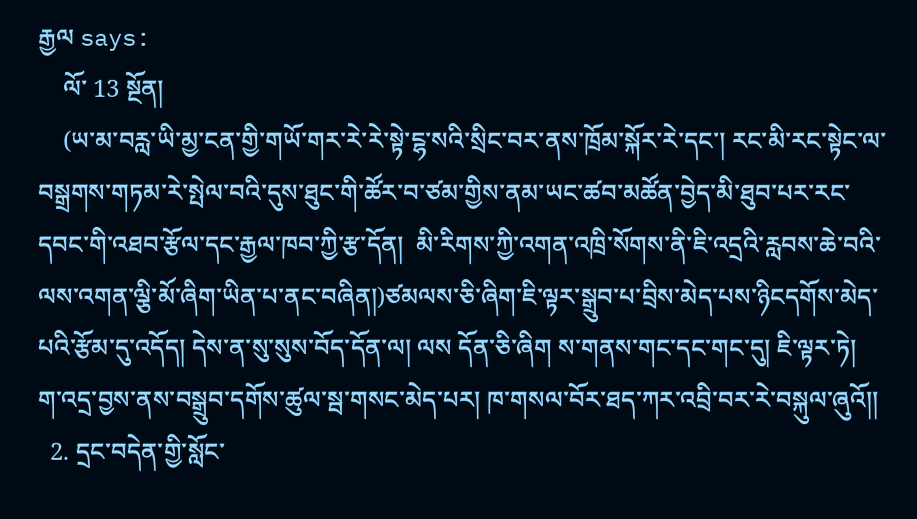རྒྱལ says:
    ལོ་ 13 སྔོན།
    (ཡ་མ་བརླ་ཡི་མྱ་ངན་གྱི་གཡོ་གར་རེ་རེ་སྟེ་ངྷ་སའི་སྲིང་བར་ནས་ཁྲོམ་སྐོར་རེ་དང་། རང་མི་རང་སྟེང་ལ་བསྒྲགས་གཏམ་རེ་སྤེལ་བའི་དུས་ཐུང་གི་ཚོར་བ་ཙམ་གྱིས་ནམ་ཡང་ཚབ་མཚོན་བྱེད་མི་ཐུབ་པར་རང་དབང་གི་འཐབ་རྩོལ་དང་རྒྱལ་ཁབ་ཀྱི་རྩ་དོན།  མི་རིགས་ཀྱི་འགན་འཁྲི་སོགས་ནི་ཇི་འདྲའི་རླབས་ཆེ་བའི་ལས་འགན་ལྕི་མོ་ཞིག་ཡིན་པ་ནང་བཞིན།)ཙམལས་ཅི་ཞིག་ཇི་ལྟར་སྒྲུབ་པ་བྲིས་མེད་པས་ཉིངདགོས་མེད་པའི་རྩོམ་དུ་འདོད། དེས་ན་སུ་སུས་བོད་དོན་ལ། ལས དོན་ཅི་ཞིག ས་གནས་གང་དང་གང་དུ། ཇི་ལྟར་ཏེ། ག་འདྲ་བྱས་ནས་བསྒྲུབ་དགོས་ཚུལ་སྦ་གསང་མེད་པར། ཁ་གསལ་བོར་ཐད་ཀར་འབྲི་བར་རེ་བསྐུལ་ཞུའོ།།
  2. དྲང་བདེན་གྱི་སློང་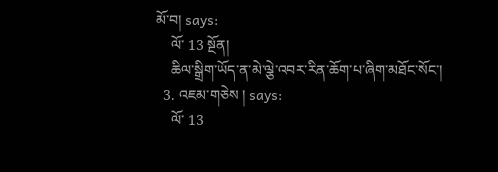མོ་བ། says:
    ལོ་ 13 སྔོན།
    ཆིལ་སྒྲིག་ཡོད་ན་མེ་ལྕེ་འབར་རིན་ཆོག་པ་ཞིག་མཐོང་སོང་།
  3. འཇམ་གཅེས ། says:
    ལོ་ 13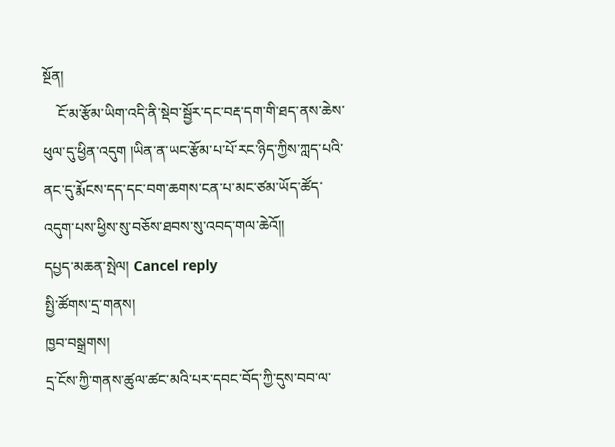སྔོན།
    ངོ་མ་རྩོམ་ཡིག་འདི་ནི་སྡེབ་སྦྱོར་དང་བརྡ་དག་གི་ཐད་ནས་ཆེས་ཕུལ་དུ་ཕྱིན་འདུག །ཡིན་ན་ཡང་རྩོམ་པ་པོ་རང་ཉིད་ཀྱིས་ཀླད་པའི་ནང་དུ་རྨོངས་དད་དང་བག་ཆགས་ངན་པ་མང་ཙམ་ཡོད་ཚོད་འདུག་པས་ཕྱིས་སུ་བཅོས་ཐབས་སུ་འབད་གལ་ཆེའོ།།
དཔྱད་མཆན་སྤེལ། Cancel reply
སྤྱི་ཚོགས་དྲ་གནས།
ཁྱབ་བསྒྲགས།
དྲ་ངོས་ཀྱི་གནས་ཚུལ་ཚང་མའི་པར་དབང་བོད་ཀྱི་དུས་བབ་ལ་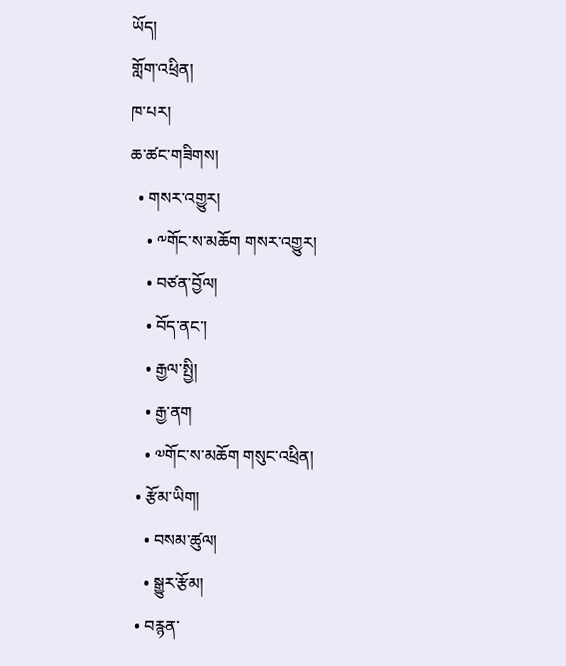ཡོད།
གློག་འཕྲིན།
ཁ་པར།
ཆ་ཚང་གཟིགས།
  • གསར་འགྱུར།
    • ༸གོང་ས་མཆོག གསར་འགྱུར།
    • བཙན་བྱོལ།
    • བོད་ནང་།
    • རྒྱལ་སྤྱི།
    • རྒྱ་ནག
    • ༧གོང་ས་མཆོག གསུང་འཕྲིན།
  • རྩོམ་ཡིག།
    • བསམ་ཚུལ།
    • སྒྱུར་རྩོམ།
  • བརྙན་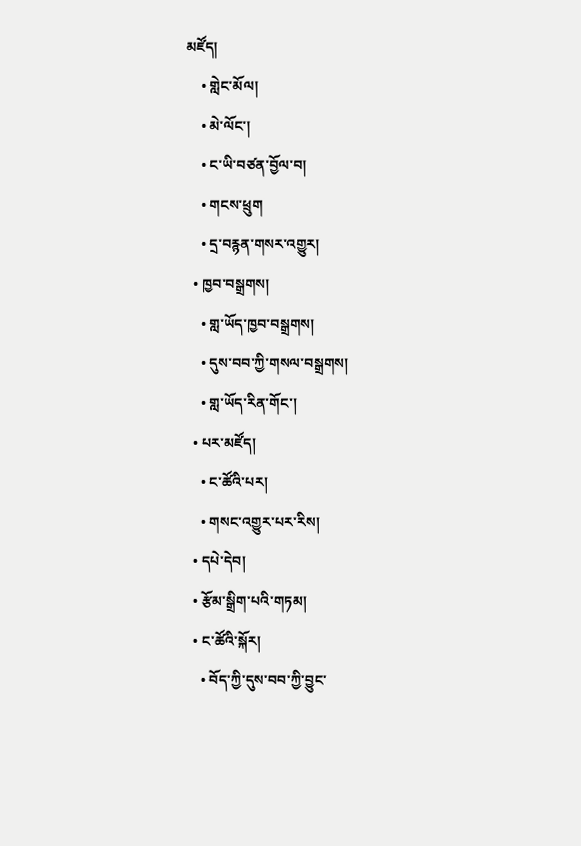མཛོད།
    • གླེང་མོལ།
    • མེ་ལོང་།
    • ང་ཡི་བཙན་བྱོལ་བ།
    • གངས་ཕྲུག
    • དྲ་བརྙན་གསར་འགྱུར།
  • ཁྱབ་བསྒྲགས།
    • གླ་ཡོད་ཁྱབ་བསྒྲགས།
    • དུས་བབ་ཀྱི་གསལ་བསྒྲགས།
    • གླ་ཡོད་རིན་གོང་།
  • པར་མཛོད།
    • ང་ཚོའི་པར།
    • གསང་འགྱུར་པར་རིས།
  • དཔེ་དེབ།
  • རྩོམ་སྒྲིག་པའི་གཏམ།
  • ང་ཚོའི་སྐོར།
    • བོད་ཀྱི་དུས་བབ་ཀྱི་བྱུང་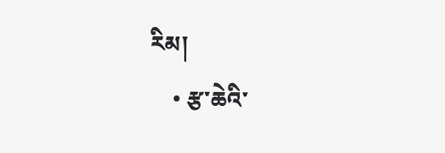རིམ།
    • རྩ་ཆེའི་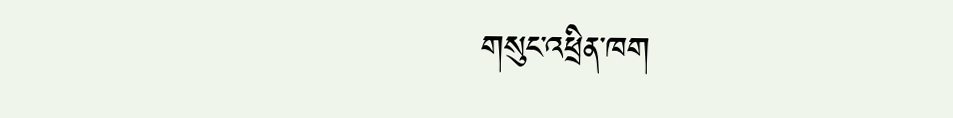གསུང་འཕྲིན་ཁག